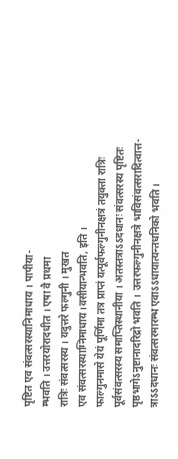पृष्टित एव संवत्सरस्यानिमाधाय । पापीया-
म्भवति । उत्तरयोरादधीत । एषा वै प्रथमा
रात्रिः संवत्सरस्य । यदुत्तरे फल्गुनी । मुखत
एव संवत्सरस्याग्निमाधाय।वसीयान्भवति, इति ।
फाल्गुनमासे येयं पूर्णिमा तत्र प्राप्तं यत्पूर्वफल्गुनीनक्षत्रं तयुक्ता रात्रिः
पूर्वसंवत्सरस्य समाप्तिस्थानीया । अतस्तत्राऽऽदधानः संवत्सरस्य पृष्टितः
पृष्ठभागेऽनुष्टानादरिद्रो भवति । उत्तरफल्गुनीनक्षत्रे भाविसंवत्सरादित्वात्त-
त्राऽऽदधानः संवत्सरमारम्भ एवाऽऽधायात्यन्तधनिको भवति ।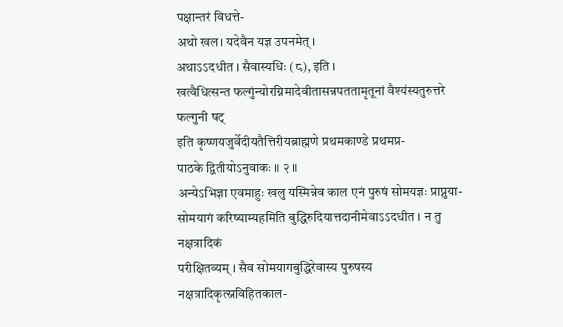पक्षान्तरं विधत्ते-
अथो खल। यदेवैन यज्ञ उपनमेत् ।
अथाऽऽदधीत । सैवास्यधिः (८), इति ।
खत्वैधित्सन्त फल्गुंन्योरग्निमादेवीतासन्नपततामृतूनां वैश्य॑स्यतुरुत्तरे
फल्गुनी षट्
इति कृष्णयजुर्वेदीयतैत्तिरीयब्राह्मणे प्रथमकाण्डे प्रथमप्र-
पाठके द्वितीयोऽनुवाकः ॥ २ ॥
अन्येऽभिज्ञा एवमाहुः खलु यस्मिन्नेव काल एनं पुरुषं सोमयज्ञः प्राप्नुया-
सोमयागं करिष्याम्यहमिति बुद्धिरुदियात्तदानीमेवाऽऽदधीत । न तु नक्षत्रादिकं
परीक्षितव्यम् । सैव सोमयागबुद्धिरेवास्य पुरुषस्य नक्षत्रादिकृत्स्नविहितकाल-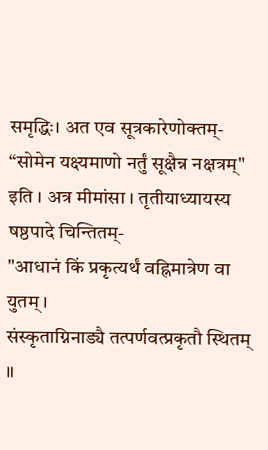समृद्धिः। अत एव सूत्रकारेणोक्तम्- “सोमेन यक्ष्यमाणो नर्तुं सूक्षैन्न नक्षत्रम्"
इति । अत्र मीमांसा । तृतीयाध्यायस्य षष्ठपादे चिन्तितम्-
"आधानं किं प्रकृत्यर्थं वह्निमात्रेण वा युतम् ।
संस्कृताग्निनाड्यै तत्पर्णवत्प्रकृतौ स्थितम् ॥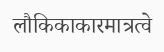लौकिकाकारमात्रत्वे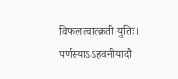विफलत्वात्क्रती युतिः।
पर्णस्याऽऽहवनीयादौ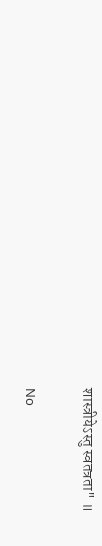शास्त्रीयेऽस्तु स्वतत्रता" ॥

No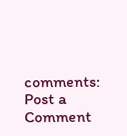comments:
Post a Comment